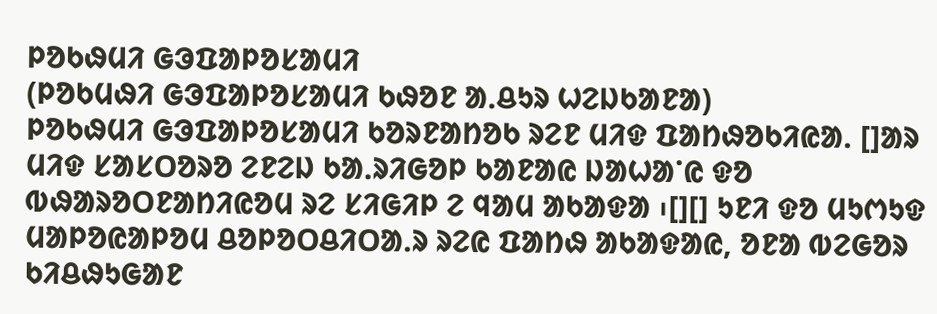ᱞᱚᱠᱷᱢᱤ ᱜᱳᱯᱟᱞᱚᱥᱟᱢᱤ
(ᱞᱚᱠᱢᱷᱤ ᱜᱳᱯᱟᱞᱚᱥᱟᱢᱤ ᱠᱷᱚᱱ ᱟᱹᱪᱩᱨ ᱦᱮᱡᱠᱟᱱᱟ)
ᱞᱚᱠᱷᱢᱤ ᱜᱳᱯᱟᱞᱚᱥᱟᱢᱤ ᱠᱚᱨᱱᱟᱴᱚᱠ ᱨᱮᱱ ᱢᱤᱫ ᱯᱟᱴᱷᱚᱠᱤᱭᱟᱹ []ᱟᱨ ᱢᱤᱫ ᱥᱟᱥᱛᱚᱨᱚ ᱮᱱᱮᱡ ᱠᱟᱹᱨᱤᱜᱚᱞ ᱠᱟᱱᱟᱭ ᱡᱟᱦᱟᱸᱭ ᱫᱚ ᱵᱷᱟᱨᱚᱛᱱᱟᱴᱤᱭᱚᱢ ᱨᱮ ᱥᱤᱜᱤᱞ ᱮ ᱧᱟᱢ ᱟᱠᱟᱫᱟ ᱾[][] ᱩᱱᱤ ᱫᱚ ᱢᱩᱬᱩᱫ ᱢᱟᱞᱚᱭᱟᱞᱚᱢ ᱪᱚᱞᱚᱛᱪᱤᱛᱟᱹᱨ ᱨᱮᱭ ᱯᱟᱴᱷ ᱟᱠᱟᱫᱟᱭ, ᱚᱱᱟ ᱵᱮᱜᱚᱨ ᱠᱤᱪᱷᱩᱜᱟᱱ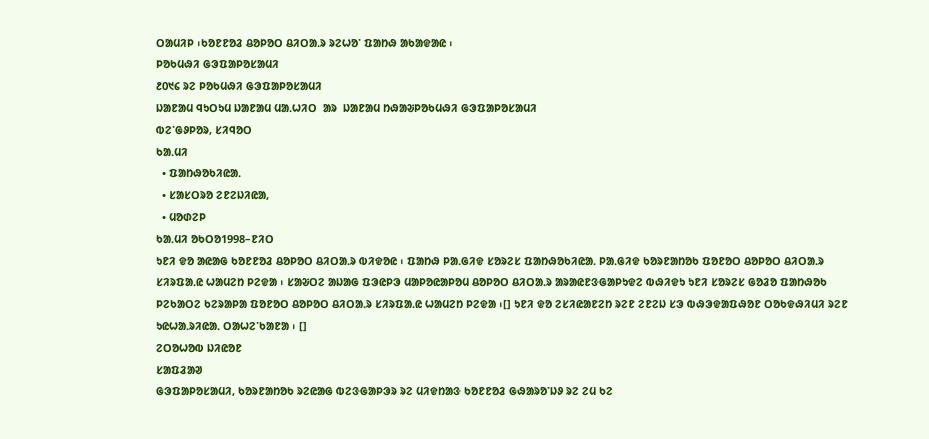ᱛᱟᱢᱤᱞ ᱾ᱠᱚᱱᱱᱚᱲ ᱪᱚᱞᱚᱛ ᱪᱤᱛᱟᱹᱨ ᱨᱮᱦᱚᱸ ᱯᱟᱴᱷ ᱟᱠᱟᱫᱟᱭ ᱾
ᱞᱚᱠᱢᱷᱤ ᱜᱳᱯᱟᱞᱚᱥᱟᱢᱤ
᱒᱐᱑᱔ ᱨᱮ ᱞᱚᱠᱢᱷᱤ ᱜᱳᱯᱟᱞᱚᱥᱟᱢᱤ
ᱡᱟᱱᱟᱢ ᱧᱩᱛᱩᱢ ᱡᱟᱱᱟᱢ ᱢᱟᱹᱦᱤᱛ  ᱟᱨ  ᱡᱟᱱᱟᱢ ᱴᱷᱟᱶᱞᱚᱠᱢᱷᱤ ᱜᱳᱯᱟᱞᱚᱥᱟᱢᱤ
ᱵᱮᱸᱜᱽᱞᱚᱨ, ᱥᱤᱧᱚᱛ
ᱠᱟᱹᱢᱤ
  • ᱯᱟᱴᱷᱚᱠᱤᱭᱟᱹ
  • ᱥᱟᱥᱛᱨᱚ ᱮᱱᱮᱡᱤᱭᱟ,
  • ᱢᱚᱰᱮᱞ
ᱠᱟᱹᱢᱤ ᱚᱠᱛᱚ1998–ᱱᱤᱛ
ᱩᱱᱤ ᱫᱚ ᱟᱭᱟᱜ ᱠᱚᱱᱱᱚᱲ ᱪᱚᱞᱚᱛ ᱪᱤᱛᱟᱹᱨ ᱵᱤᱫᱚᱭ ᱾ ᱯᱟᱴᱷ ᱞᱟᱹᱜᱤᱫ ᱥᱚᱨᱮᱥ ᱯᱟᱴᱷᱚᱠᱤᱭᱟᱹ ᱞᱟᱹᱜᱤᱫ ᱠᱚᱨᱱᱟᱴᱚᱠ ᱯᱚᱱᱚᱛ ᱪᱚᱞᱚᱛ ᱪᱤᱛᱟᱹᱨ ᱥᱤᱨᱯᱟᱹᱭ ᱦᱟᱢᱮᱴ ᱞᱮᱫᱟ ᱾ ᱥᱟᱶᱛᱮ ᱟᱡᱟᱜ ᱯᱳᱭᱞᱳ ᱢᱟᱞᱚᱭᱟᱞᱚᱢ ᱪᱚᱞᱚᱛ ᱪᱤᱛᱟᱹᱨ ᱟᱨᱟᱭᱱᱝᱜᱟᱞᱩᱫᱮ ᱵᱷᱤᱫᱩ ᱩᱱᱤ ᱥᱚᱨᱮᱥ ᱜᱚᱲᱚ ᱯᱟᱴᱷᱚᱠ ᱞᱮᱠᱟᱛᱮ ᱠᱮᱨᱟᱞᱟ ᱯᱚᱱᱚᱛ ᱪᱚᱞᱚᱛ ᱪᱤᱛᱟᱹᱨ ᱥᱤᱨᱯᱟᱹᱭ ᱦᱟᱢᱮᱴ ᱞᱮᱫᱟ ᱾[] ᱩᱱᱤ ᱫᱚ ᱮᱥᱤᱭᱟᱱᱮᱴ ᱨᱮᱱ ᱮᱱᱮᱡ ᱥᱳ ᱵᱷᱳᱫᱟᱯᱷᱚᱱ ᱛᱚᱠᱫᱷᱤᱢᱤ ᱨᱮᱱ ᱩᱭᱦᱟᱹᱨᱤᱭᱟᱹ ᱛᱟᱦᱮᱸᱠᱟᱱᱟ ᱾ []
ᱮᱛᱚᱦᱚᱵ ᱡᱤᱭᱚᱱ
ᱥᱟᱯᱲᱟᱣ
ᱜᱳᱯᱟᱞᱚᱥᱟᱢᱤ, ᱠᱚᱨᱱᱟᱴᱚᱠ ᱨᱮᱭᱟᱜ ᱵᱮᱝᱜᱟᱞᱳᱨ ᱨᱮ ᱢᱤᱫᱴᱟᱝ ᱠᱚᱱᱱᱚᱲ ᱜᱷᱟᱨᱚᱸᱡᱽ ᱨᱮ ᱮᱢ ᱠᱮ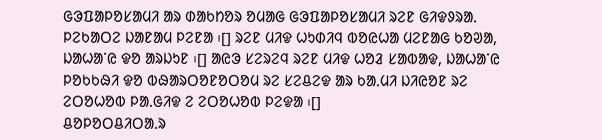ᱜᱳᱯᱟᱞᱚᱥᱟᱢᱤ ᱟᱨ ᱰᱟᱠᱴᱚᱨ ᱚᱢᱟᱜ ᱜᱳᱯᱟᱞᱚᱥᱟᱢᱤ ᱨᱮᱱ ᱜᱤᱫᱽᱨᱟᱹ ᱞᱮᱠᱟᱛᱮ ᱡᱟᱱᱟᱢ ᱞᱮᱱᱟ ᱾[] ᱨᱮᱱ ᱢᱤᱫ ᱦᱩᱰᱤᱧ ᱵᱚᱭᱦᱟ ᱢᱮᱱᱟᱜ ᱠᱚᱣᱟ, ᱡᱟᱦᱟᱸᱭ ᱫᱚ ᱟᱨᱡᱩᱱ ᱾[] ᱟᱭᱳ ᱥᱮᱨᱮᱧ ᱨᱮᱱ ᱢᱤᱫ ᱦᱚᱲ ᱥᱟᱵᱟᱫ, ᱡᱟᱦᱟᱸᱭ ᱞᱚᱠᱠᱷᱤ ᱫᱚ ᱵᱷᱟᱨᱛᱚᱱᱚᱛᱚᱢ ᱨᱮ ᱥᱮᱪᱮᱫ ᱟᱨ ᱠᱟᱹᱢᱤ ᱡᱤᱭᱚᱱ ᱨᱮ ᱮᱛᱚᱦᱚᱵ ᱞᱟᱹᱜᱤᱫ ᱮ ᱮᱛᱚᱦᱚᱵ ᱞᱮᱫᱟ ᱾[]
ᱪᱚᱞᱚᱛᱪᱤᱛᱟᱹᱨ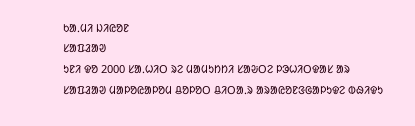ᱠᱟᱹᱢᱤ ᱡᱤᱭᱚᱱ
ᱥᱟᱯᱲᱟᱣ
ᱩᱱᱤ ᱫᱚ 2000 ᱥᱟᱹᱦᱤᱛ ᱨᱮ ᱢᱟᱢᱩᱴᱴᱤ ᱥᱟᱶᱛᱮ ᱞᱳᱦᱤᱛᱫᱟᱥ ᱟᱨ ᱥᱟᱯᱲᱟᱣ ᱢᱟᱞᱚᱭᱟᱞᱚᱢ ᱪᱚᱞᱚᱛ ᱪᱤᱛᱟᱹᱨ ᱟᱨᱟᱭᱚᱱᱝᱜᱟᱞᱩᱫᱮ ᱵᱷᱤᱫᱩ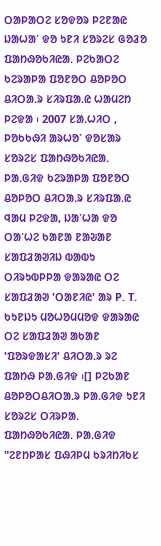ᱛᱟᱞᱟᱛᱮ ᱥᱚᱫᱚᱨ ᱞᱮᱱᱟᱭ ᱡᱟᱦᱟᱸ ᱫᱚ ᱩᱱᱤ ᱥᱚᱨᱮᱥ ᱜᱚᱲᱚ ᱯᱟᱴᱷᱚᱠᱤᱭᱟᱹ ᱞᱮᱠᱟᱛᱮ ᱠᱮᱨᱟᱞᱟ ᱯᱚᱱᱚᱛ ᱪᱚᱞᱚᱛ ᱪᱤᱛᱟᱹᱨ ᱥᱤᱨᱯᱟᱹᱭ ᱦᱟᱢᱮᱴ ᱞᱮᱫᱟ ᱾ 2007 ᱥᱟᱹᱦᱤᱛ , ᱞᱚᱠᱠᱷᱤ ᱟᱨᱦᱚᱸ ᱫᱚᱥᱟᱨ ᱥᱚᱨᱮᱥ ᱯᱟᱴᱷᱚᱠᱤᱭᱟᱹ ᱞᱟᱹᱜᱤᱫ ᱠᱮᱨᱟᱞᱟ ᱯᱚᱱᱚᱛ ᱪᱚᱞᱚᱛ ᱪᱤᱛᱟᱹᱨ ᱥᱤᱨᱯᱟᱹᱭ ᱧᱟᱢ ᱞᱮᱫᱟ, ᱡᱟᱸᱦᱟ ᱫᱚ ᱛᱟᱸᱦᱮ ᱠᱟᱱᱟ ᱱᱟᱶᱟᱱ ᱥᱟᱯᱲᱟᱣᱤᱡ ᱵᱟᱵᱩ ᱛᱤᱨᱩᱵᱞᱞᱟ ᱫᱟᱨᱟᱭ ᱛᱮ ᱥᱟᱯᱲᱟᱣ 'ᱛᱟᱱᱤᱭ' ᱟᱨ P. T. ᱠᱩᱱᱡᱩ ᱢᱚᱦᱚᱢᱢᱚᱫ ᱫᱟᱨᱟᱭ ᱛᱮ ᱥᱟᱯᱲᱟᱣ ᱟᱠᱟᱱ 'ᱯᱚᱨᱫᱟᱥᱤ' ᱪᱤᱛᱟᱹᱨ ᱨᱮ ᱯᱟᱴᱷ ᱞᱟᱹᱜᱤᱫ ᱾[] ᱞᱮᱠᱟᱱ ᱪᱚᱞᱚᱛᱪᱤᱛᱟᱹᱨ ᱞᱟᱹᱜᱤᱫ ᱩᱱᱤ ᱥᱚᱨᱮᱥ ᱛᱤᱨᱞᱟᱹ ᱯᱟᱴᱷᱚᱠᱤᱭᱟᱹ ᱞᱟᱹᱜᱤᱫ "ᱮᱱᱴᱞᱟᱥ ᱯᱷᱤᱞᱢ ᱠᱨᱤᱴᱤᱠᱥ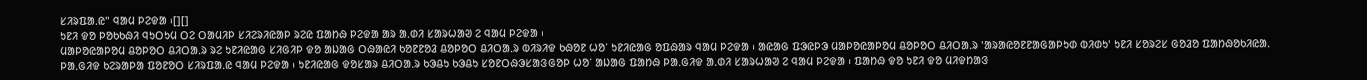ᱥᱤᱨᱯᱟᱹᱭ" ᱧᱟᱢ ᱞᱮᱫᱟ ᱾[][]
ᱩᱱᱤ ᱫᱚ ᱞᱚᱠᱠᱷᱤ ᱧᱩᱛᱩᱢ ᱛᱮ ᱛᱟᱢᱤᱞ ᱥᱤᱮᱨᱤᱭᱟᱞ ᱨᱮᱭ ᱯᱟᱴᱷ ᱞᱮᱫᱟ ᱟᱨ ᱟᱹᱰᱤ ᱥᱟᱨᱦᱟᱣ ᱮ ᱧᱟᱢ ᱞᱮᱫᱟ ᱾
ᱢᱟᱞᱚᱭᱟᱞᱚᱢ ᱪᱚᱞᱚᱛ ᱪᱤᱛᱟᱹᱨ ᱨᱮ ᱩᱱᱤᱭᱟᱜ ᱥᱤᱜᱤᱞ ᱫᱚ ᱟᱡᱟᱜ ᱛᱷᱟᱭᱤ ᱠᱚᱱᱱᱚᱲ ᱪᱚᱞᱚᱛ ᱪᱤᱛᱟᱹᱨ ᱵᱤᱨᱤᱫ ᱠᱷᱚᱱ ᱦᱚᱸ ᱩᱱᱤᱭᱟᱜ ᱚᱯᱷᱟᱨ ᱧᱟᱢ ᱞᱮᱫᱟ ᱾ ᱟᱭᱟᱜ ᱯᱳᱭᱞᱳ ᱢᱟᱞᱚᱭᱟᱞᱚᱢ ᱪᱚᱞᱚᱛ ᱪᱤᱛᱟᱹᱨ 'ᱟᱨᱟᱭᱚᱱᱱᱟᱜᱟᱞᱩᱰ ᱵᱤᱰᱩ' ᱩᱱᱤ ᱥᱚᱨᱮᱥ ᱜᱚᱲᱚ ᱯᱟᱴᱷᱚᱠᱤᱭᱟᱹ ᱞᱟᱹᱜᱤᱫ ᱠᱮᱨᱟᱞᱟ ᱯᱚᱱᱚᱛ ᱥᱤᱨᱯᱟᱹᱭ ᱧᱟᱢ ᱞᱮᱫᱟ ᱾ ᱩᱱᱤᱭᱟᱜ ᱫᱚᱥᱟᱨ ᱪᱤᱛᱟᱹᱨ ᱠᱳᱪᱩ ᱠᱳᱪᱩ ᱥᱚᱱᱛᱷᱳᱥᱟᱝᱜᱚᱞ ᱦᱚᱸ ᱟᱡᱟᱜ ᱯᱟᱴᱷ ᱞᱟᱹᱜᱤᱫ ᱟᱹᱰᱤ ᱥᱟᱨᱦᱟᱣ ᱮ ᱧᱟᱢ ᱞᱮᱫᱟ ᱾ ᱯᱟᱴᱷ ᱫᱚ ᱩᱱᱤ ᱫᱚ ᱢᱤᱫᱴᱟᱝ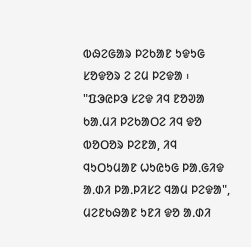ᱵᱷᱮᱜᱟᱨ ᱞᱮᱠᱟᱱ ᱩᱫᱩᱜ ᱥᱚᱫᱚᱨ ᱮ ᱮᱢ ᱞᱮᱫᱟ ᱾ "ᱯᱳᱭᱞᱳ ᱥᱮᱫ ᱤᱧ ᱱᱚᱣᱟ ᱠᱟᱹᱢᱤ ᱞᱮᱠᱟᱛᱮ ᱤᱧ ᱫᱚ ᱵᱚᱛᱚᱨ ᱞᱮᱱᱟ, ᱤᱧ ᱧᱩᱛᱩᱢᱟᱱ ᱦᱩᱭᱩᱜ ᱞᱟᱹᱜᱤᱫ ᱟᱹᱰᱤ ᱞᱟᱹᱞᱤᱥᱮ ᱧᱟᱢ ᱞᱮᱫᱟ", ᱢᱮᱱᱠᱷᱟᱱ ᱩᱱᱤ ᱫᱚ ᱟᱹᱰᱤ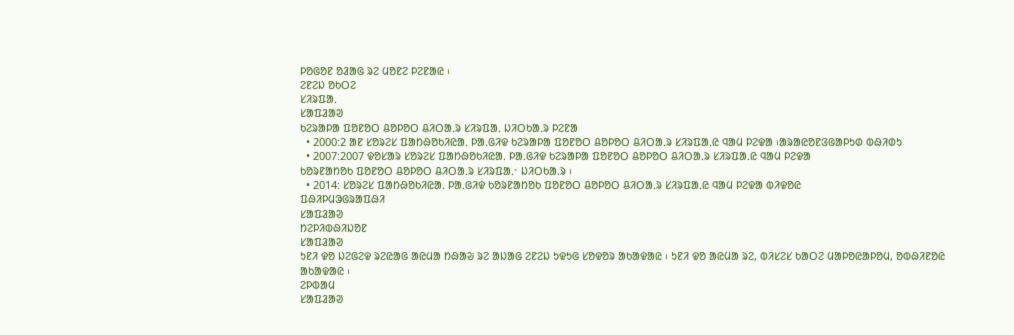ᱞᱚᱜᱚᱱ ᱚᱲᱟᱜ ᱨᱮ ᱢᱚᱱᱮ ᱞᱮᱱᱟᱭ ᱾
ᱮᱱᱮᱡ ᱚᱠᱛᱮ
ᱥᱤᱨᱯᱟᱹ
ᱥᱟᱯᱲᱟᱣ
ᱠᱮᱨᱟᱞᱟ ᱯᱚᱱᱚᱛ ᱪᱚᱞᱚᱛ ᱪᱤᱛᱟᱹᱨ ᱥᱤᱨᱯᱟᱹ ᱡᱤᱛᱠᱟᱹᱨ ᱞᱮᱱᱟ
  • 2000:2 ᱟᱱ ᱥᱚᱨᱮᱥ ᱯᱟᱴᱷᱚᱠᱤᱭᱟᱹ ᱞᱟᱹᱜᱤᱫ ᱠᱮᱨᱟᱞᱟ ᱯᱚᱱᱚᱛ ᱪᱚᱞᱚᱛ ᱪᱤᱛᱟᱹᱨ ᱥᱤᱨᱯᱟᱹᱭ ᱧᱟᱢ ᱞᱮᱫᱟ ᱾ᱟᱨᱟᱭᱚᱱᱝᱜᱟᱞᱩᱰ ᱵᱷᱤᱰᱩ
  • 2007:2007 ᱫᱚᱥᱟᱨ ᱥᱚᱨᱮᱥ ᱯᱟᱴᱷᱚᱠᱤᱭᱟᱹ ᱞᱟᱹᱜᱤᱫ ᱠᱮᱨᱟᱞᱟ ᱯᱚᱱᱚᱛ ᱪᱚᱞᱚᱛ ᱪᱤᱛᱟᱹᱨ ᱥᱤᱨᱯᱟᱹᱭ ᱧᱟᱢ ᱞᱮᱫᱟ
ᱠᱚᱨᱱᱟᱴᱚᱠ ᱯᱚᱱᱚᱛ ᱪᱚᱞᱚᱛ ᱪᱤᱛᱟᱹᱨ ᱥᱤᱨᱯᱟᱹᱼ ᱡᱤᱛᱠᱟᱹᱨ ᱾
  • 2014: ᱥᱚᱨᱮᱥ ᱯᱟᱴᱷᱚᱠᱤᱭᱟᱹ ᱞᱟᱹᱜᱤᱫ ᱠᱚᱨᱱᱟᱴᱚᱠ ᱯᱚᱱᱚᱛ ᱪᱚᱞᱚᱛ ᱪᱤᱛᱟᱹᱨ ᱥᱤᱨᱯᱟᱹᱭ ᱧᱟᱢ ᱞᱮᱫᱟ ᱵᱤᱫᱚᱭ
ᱯᱷᱤᱞᱢᱳᱜᱨᱟᱯᱷᱤ
ᱥᱟᱯᱲᱟᱣ
ᱴᱮᱞᱤᱵᱷᱤᱡᱚᱱ
ᱥᱟᱯᱲᱟᱣ
ᱩᱱᱤ ᱫᱚ ᱡᱮᱜᱮᱫ ᱨᱮᱭᱟᱜ ᱟᱭᱢᱟ ᱴᱷᱟᱶ ᱨᱮ ᱟᱡᱟᱜ ᱮᱱᱮᱡ ᱩᱫᱩᱜ ᱥᱚᱫᱚᱨ ᱟᱠᱟᱫᱟᱭ ᱾ ᱩᱱᱤ ᱫᱚ ᱟᱭᱢᱟ ᱨᱮ, ᱵᱤᱥᱮᱥ ᱠᱟᱛᱮ ᱢᱟᱞᱚᱭᱟᱞᱚᱢ, ᱚᱵᱷᱤᱱᱚᱭ ᱟᱠᱟᱫᱟᱭ ᱾
ᱮᱞᱵᱟᱢ
ᱥᱟᱯᱲᱟᱣ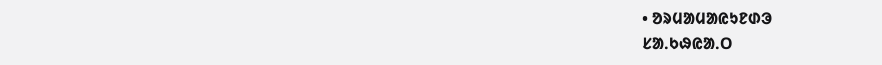• ᱚᱨᱢᱟᱢᱟᱭᱩᱱᱰᱳ
ᱥᱟᱹᱠᱷᱭᱟᱹᱛ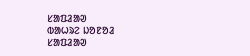ᱥᱟᱯᱲᱟᱣ
ᱵᱟᱦᱨᱮ ᱡᱚᱱᱚᱲ
ᱥᱟᱯᱲᱟᱣ